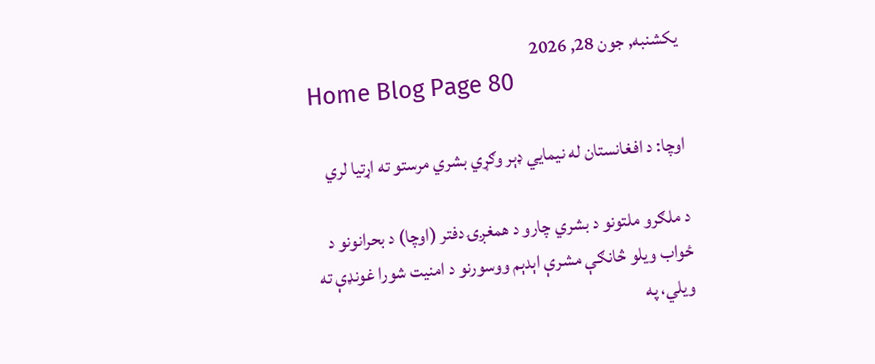یکشنبه, جون 28, 2026
Home Blog Page 80

اوچا: د افغانستان له نیمایي ډېر وګړي بشري مرستو ته اړتیا لري

د ملګرو ملتونو د بشري چارو د همغږۍ دفتر (اوچا) د بحرانونو د ځواب ویلو څانګې مشرې اېدېم ووسورنو د امنیت شورا غونډې ته ویلي، په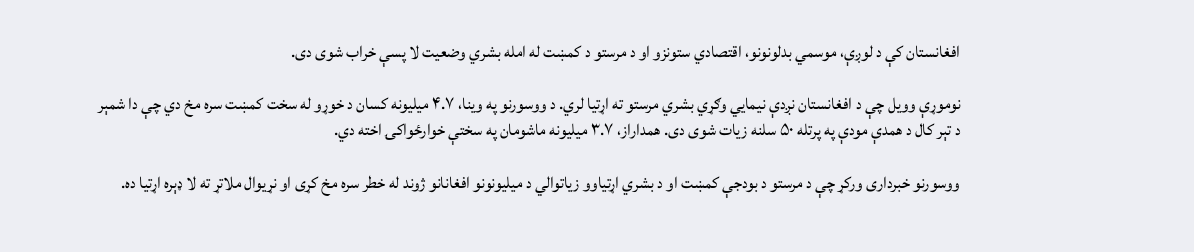افغانستان کې د لوږې، موسمي بدلونونو، اقتصادي ستونزو او د مرستو د کمښت له امله بشري وضعیت لا پسې خراب شوی دی.

نوموړې وویل چې د افغانستان نږدې نیمایي وګړي بشري مرستو ته اړتیا لري. د ووسورنو په وینا، ۴.۷ میلیونه کسان د خوړو له سخت کمښت سره مخ دي چې دا شمېر د تېر کال د همدې مودې په پرتله ۵۰ سلنه زیات شوی دی. همداراز، ۳.۷ میلیونه ماشومان په سختې خوارځواکۍ اخته دي.

ووسورنو خبرداری ورکړ چې د مرستو د بودجې کمښت او د بشري اړتیاوو زیاتوالي د میلیونونو افغانانو ژوند له خطر سره مخ کړی او نړیوال ملاتړ ته لا ډېره اړتیا ده.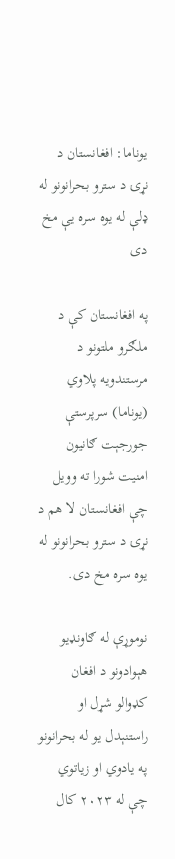یوناما: افغانستان د نړۍ د سترو بحرانونو له ډلې له یوه سره یې مخ دی

په افغانستان کې د ملګرو ملتونو د مرستندویه پلاوي (یوناما) سرپرستې جورجېت ګانیون امنیت شورا ته وویل چې افغانستان لا هم د نړۍ د سترو بحرانونو له یوه سره مخ دی.

نوموړې له ګاونډیو هېوادونو د افغان کډوالو شړل او راستنېدل یو له بحرانونو په یادوي او زیاتوي چې له ۲۰۲۳ کال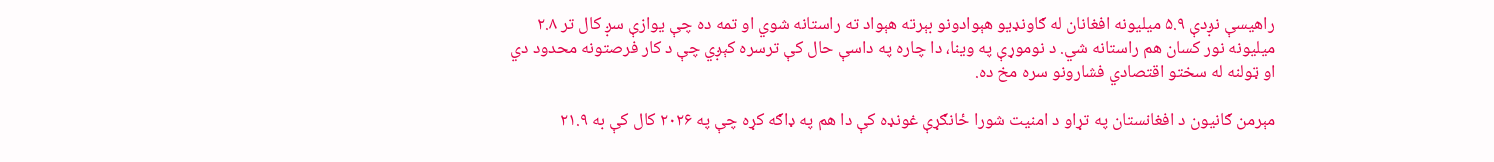راهیسې نږدې ۵.۹ میلیونه افغانان له ګاونډیو هېوادونو بېرته هېواد ته راستانه شوي او تمه ده چې یوازې سږ کال تر ۲.۸ میلیونه نور کسان هم راستانه شي. د نوموړې په وینا، دا چاره په داسې حال کې ترسره کېږي چې د کار فرصتونه محدود دي او ټولنه له سختو اقتصادي فشارونو سره مخ ده.

مېرمن ګانیون د افغانستان په تړاو د امنیت شورا ځانګړې غونډه کې دا هم په ډاګه کړه چې په ۲۰۲۶ کال کې به ۲۱.۹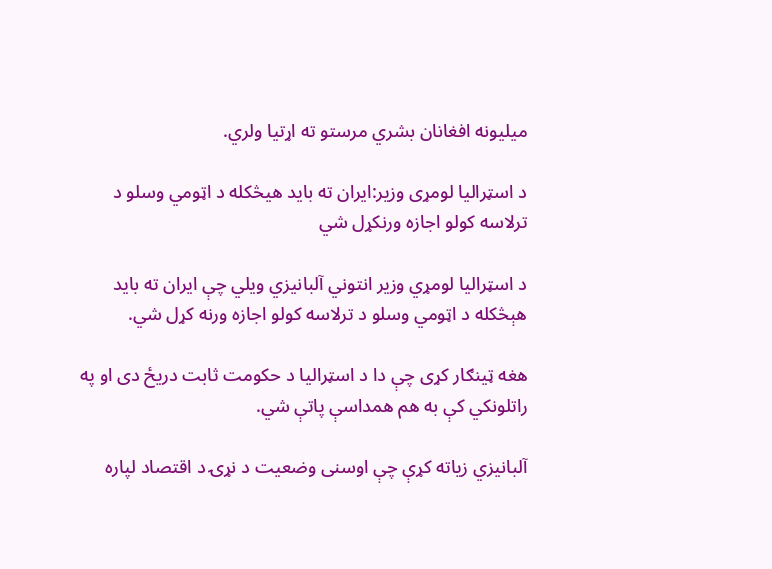میلیونه افغانان بشري مرستو ته اړتیا ولري.

د اسټرالیا لومړی وزیر:ایران ته باید هیڅکله د اټومي وسلو د ترلاسه کولو اجازه‌ ورنکړل شي

د اسټرالیا لومړي وزیر انتوني آلبانیزي ویلي چې ایران ته باید هېڅکله د اټومي وسلو د ترلاسه کولو اجازه ورنه کړل شي.

هغه ټینګار کړی چې دا د اسټرالیا د حکومت ثابت دریځ دی او په راتلونکي کې به هم همداسې پاتې شي.

آلبانیزي زیاته کړې چې اوسنی وضعیت د نړۍ د اقتصاد لپاره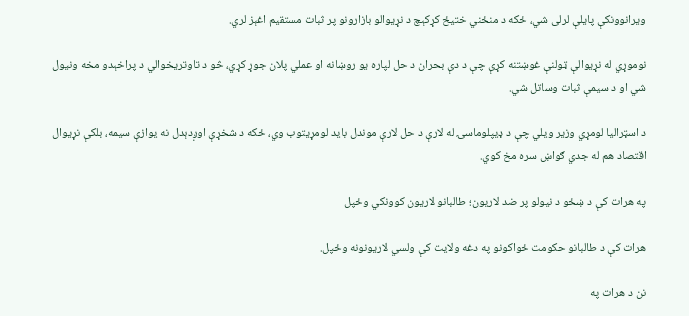ویرانوونکې پایلې لرلی شي، ځکه د منځني ختیځ کړکېچ د نړیوالو بازارونو پر ثبات مستقیم اغېز لري.

نوموړي له نړیوالې ټولنې غوښتنه کړې چې د دې بحران د حل لپاره یو روښانه او عملي پلان جوړ کړي، څو د تاوتریخوالي د پراخېدو مخه ونیول شي او د سیمې ثبات وساتل شي.

د اسټرالیا لومړي وزیر ویلي چې د ډیپلوماسۍ له لارې د حل لارې موندل باید لومړیتوب وي، ځکه د شخړې اوږدېدل نه یوازې سیمه، بلکې نړیوال اقتصاد هم له جدي ګواښ سره مخ کوي.

په هرات کې د ښځو د نیولو پر ضد لاریون؛ طالبانو لاریون کوونکي وځپل

هرات کې د طالبانو حکومت ځواکونو په دغه ولایت کې ولسي لاریونونه وځپل.

نن د هرات په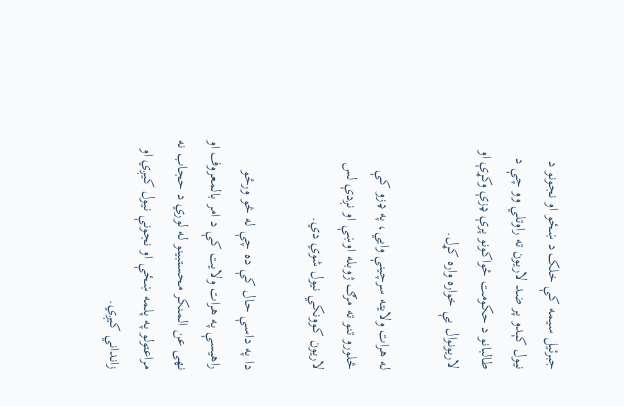جبرئیل سیمه کې خلک د ښځو او نجونو د نیول کېدو پر ضد لاریون ته راوتلي وو چې د طالبانو د حکومت ځواکونو پرې ډزې وکړې او لاریونوال یې خواره واره کړل.

له هرات ولایته سرچینې وایي، په ډزو کې څلورو تنو ته مرګ ژوبله اوښې او نږدې لس لاریون کوونکي نیول شوي دي.

دا په داسې حال کې ده چې له څو ورځو راهیسې په هرات ولایت کې د امر بالمعروف او نهی عن المنکر محستبینو له لوري د حجاب نه مراعتولو په پلمه ښځې او نجونې نیول کیږي او زانداني کیږي.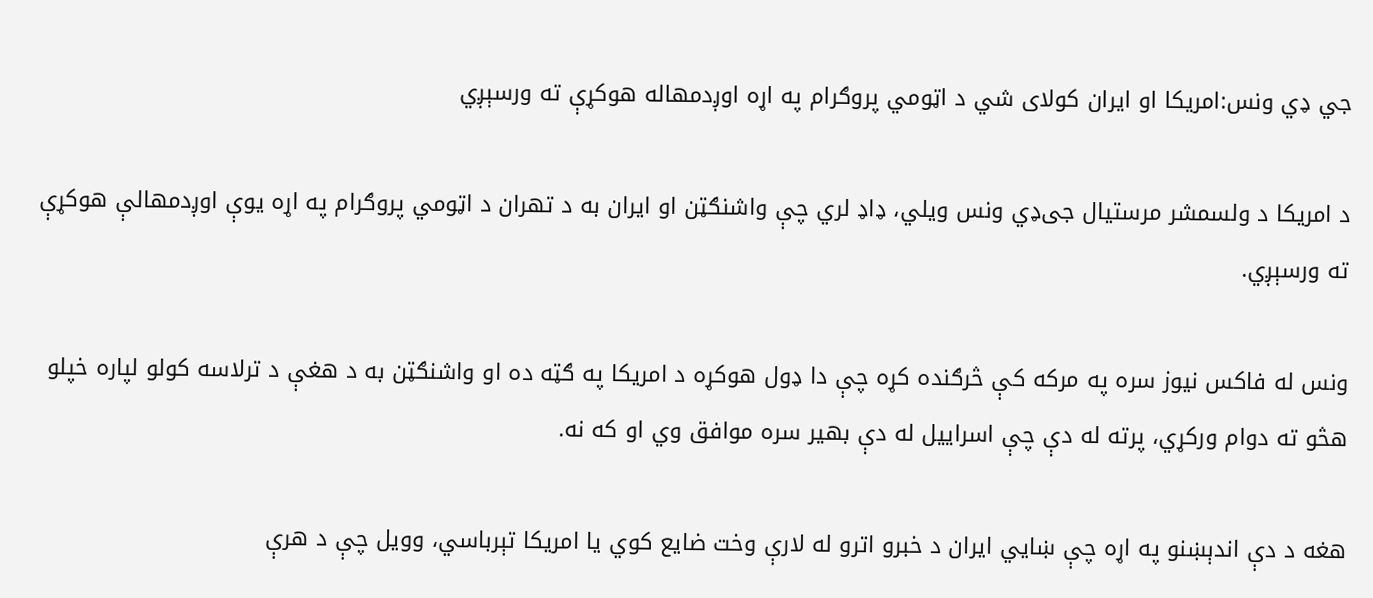جي ډي ونس:امریکا او ایران کولای شي د اټومي پروګرام په اړه اوږدمهاله هوکړې ته ورسېږي

د امریکا د ولسمشر مرستیال جی‌ډي ونس ویلي، ډاډ لري چې واشنګټن او ایران به د تهران د اټومي پروګرام په اړه یوې اوږدمهالې هوکړې ته ورسېږي.

ونس له فاکس نیوز سره په مرکه کې څرګنده کړه چې دا ډول هوکړه د امریکا په ګټه ده او واشنګټن به د هغې د ترلاسه کولو لپاره خپلو هڅو ته دوام ورکړي، پرته له دې چې اسراییل له دې بهیر سره موافق وي او که نه.

هغه د دې اندېښنو په اړه چې ښايي ایران د خبرو اترو له لارې وخت ضایع کوي یا امریکا تېرباسي، وویل چې د هرې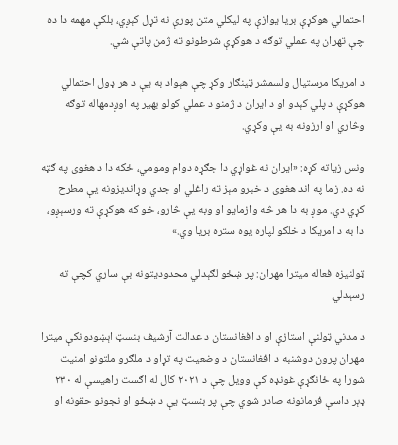احتمالي هوکړې بریا یوازې په لیکلي متن پورې نه تړل کېږي، بلکې مهمه دا ده چې تهران په عملي توګه د هوکړې شرطونو ته ژمن پاتې شي.

د امریکا مرستیال ولسمشر ټینګار وکړ چې هېواد به يې د هر ډول احتمالي هوکړې د پلي کېدو او د ایران د ژمنو د عملي کولو بهیر په اوږدمهاله توګه وڅاري او ارزونه به یې وکړي.

ونس زیاته کړه: «ایران نه غواړي دا جګړه دوام ومومي، ځکه دا د هغوی په ګټه نه ده. زما په اند هغوی د خبرو مېز ته راغلي او جدي وړاندیزونه یې مطرح کړي دي. موږ به دا هر څه وازمایو او وبه یې څارو، خو که هوکړې ته ورسېږو، دا به د امریکا د خلکو لپاره یوه ستره بریا وي.»

ټولنیزه فعاله میترا مهران: پر ښځو لګېدلي محدودیتونه بې ‌ساري کچې ته رسېدلي

د مدني ټولنې استازې او د افغانستان د عدالت آرشیف بنسټ اېښودونکې میترا مهران پرون دوشنبه د افغانستان د وضعیت په تړاو د ملګرو ملتونو امنیت شورا په ځانګړې غونډه کې وویل چې د ۲۰۲۱ کال له اګست راهیسې له ۲۳۰ ډېر داسې فرمانونه صادر شوي چې پر بنسټ یې د ښځو او نجونو حقونه او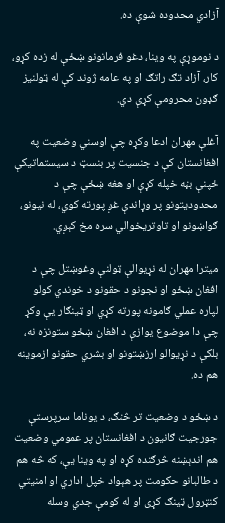آزادي محدوده شوې ده.

د نوموړې په وینا، دغو فرمانونو ښځې له زده ‌کړو، کار، آزاد تګ راتګ او په عامه ژوند کې له ټولنیز ګډون محرومې کړې دي.

آغلې مهران ادعا وکړه چې اوسني وضعیت په افغانستان کې د جنسیت پر بنسټ د سیستماتیکې ځپنې بڼه خپله کړې او هغه ښځې چې د محدودیتونو پر وړاندې غږ پورته کوي، له نیونو، ګواښونو او تاوتریخوالي سره مخ کېږي.

میترا مهران له نړیوالې ټولنې وغوښتل چې د افغان ښځو او نجونو د حقونو د خوندي کولو لپاره عملي ګامونه پورته کړي او ټینګار یې وکړ چې دا موضوع یوازې د افغان ښځو ستونزه نه، بلکې د نړیوالو ارزښتونو او بشري حقونو ازموینه هم ده.

د ښځو د وضعیت تر څنګ، د یوناما سرپرستې جورجیت ګانیون د افغانستان پر عمومي وضعیت هم اندېښنه څرګنده کړه او په وینا یې، که څه هم د طالبانو حکومت پر هېواد خپل اداري او امنیتي کنټرول ټینګ کړی او له کومې جدي وسله‌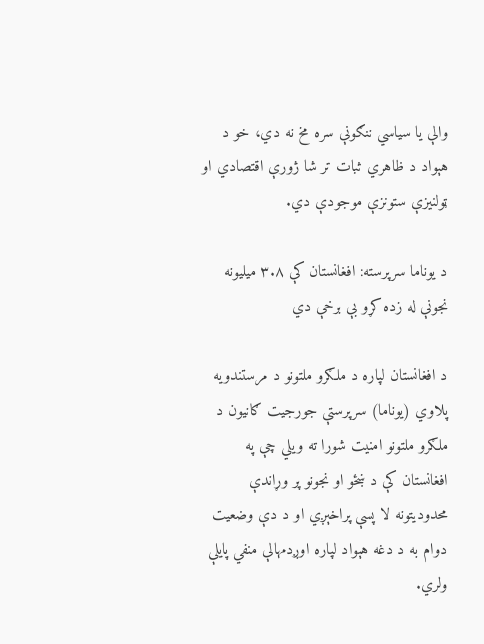والې یا سیاسي ننګونې سره مخ نه دي، خو د هېواد د ظاهري ثبات تر شا ژورې اقتصادي او ټولنیزې ستونزې موجودې دي.

د یوناما سرپرسته: افغانستان کې ۳.۸ میلیونه نجونې له زده‌ کړو بې‌ برخې دي

د افغانستان لپاره د ملګرو ملتونو د مرستندویه پلاوي (یوناما) سرپرستې جورجیت ګانیون د ملګرو ملتونو امنیت شورا ته ویلي چې په افغانستان کې د ښځو او نجونو پر وړاندې محدودیتونه لا پسې پراخېږي او د دې وضعیت دوام به د دغه هېواد لپاره اوږدمهالې منفي پایلې ولري.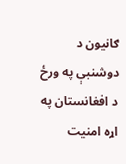ګانیون د دوشنبې په ورځ د افغانستان په اړه امنیت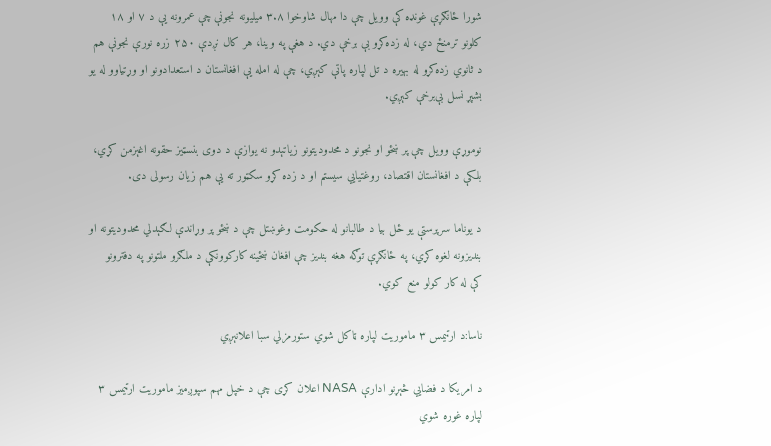شورا ځانګړې غونډه کې وویل چې دا مهال شاوخوا ۳.۸ میلیونه نجونې چې عمرونه یې د ۷ او ۱۸ کلونو ترمنځ دي، له زده‌کړو بې برخې دي. د هغې په وینا، هر کال نږدې ۲۵۰ زره نورې نجونې هم د ثانوي زده‌کړو له بهیره د تل لپاره پاتې کېږي، چې له امله یې افغانستان د استعدادونو او وړتیاوو له یو بشپړ نسل بې‌برخې کېږي.

نوموړې وویل چې پر ښځو او نجونو د محدودیتونو زیاتېدو نه یوازې د دوی بنسټیز حقونه اغېزمن کړي، بلکې د افغانستان اقتصاد، روغتیايي سیستم او د زده‌ کړو سکټور ته یې هم زیان رسولی دی.

د یوناما سرپرستې یو ځل بیا د طالبانو له حکومت وغوښتل چې د ښځو پر وړاندې لګېدلي محدودیتونه او بندیزونه لغوه کړي، په ځانګړې توګه هغه بندیز چې افغان ښځینه کارکوونکې د ملګرو ملتونو په دفترونو کې له کار کولو منع کوي.

ناسا:د ارټیمس ۳ ماموریت لپاره ټاکل شوي ستورمزلي سبا اعلانېږي

د امریکا د فضایي څېړنو ادارې NASA اعلان کړی چې د خپل مهم سپوږمیز ماموریت ارټیمس ۳ لپاره غوره شوي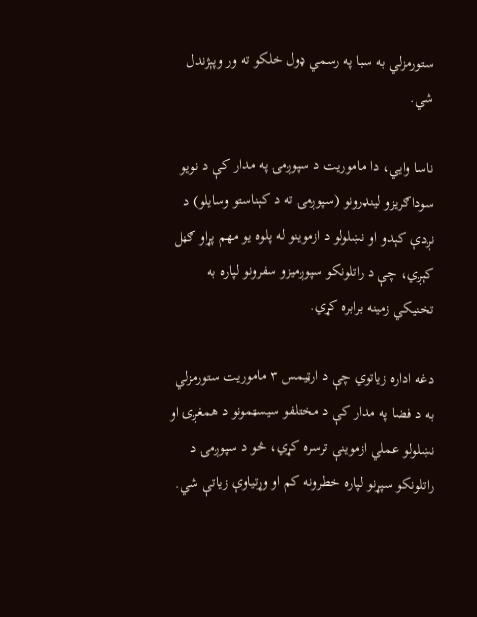ستورمزلي به سبا په رسمي ډول خلکو ته ور وپېژندل شي.

ناسا وایي، دا ماموریت د سپوږمۍ په مدار کې د نویو سوداګریزو لینډرونو (سپوږمۍ ته د کېناستو وسایلو) د نږدې کېدو او نښلولو د ازموینو له پلوه یو مهم پړاو ګڼل کېږي، چې د راتلونکو سپوږمیزو سفرونو لپاره به تخنیکي زمینه برابره کړي.

دغه اداره زیاتوي چې د ارټیمس ۳ ماموریت ستورمزلي به د فضا په مدار کې د مختلفو سیسټمونو د همغږۍ او نښلولو عملي ازموینې ترسره کړي، څو د سپوږمۍ د راتلونکو سپړنو لپاره خطرونه کم او وړتیاوې زیاتې شي.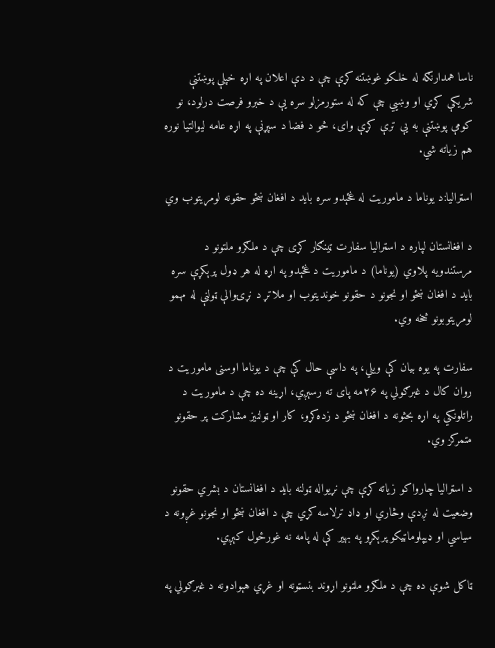ناسا همدارنګه له خلکو غوښتنه کړې چې د دې اعلان په اړه خپلې پوښتنې شریکې کړي او وښيي چې که له ستورمزلو سره یې د خبرو فرصت درلود، نو کومې پوښتنې به یې ترې کړې وای، څو د فضا د سپړنې په اړه عامه لیوالتیا نوره هم زیاته شي.

اسټرالیا:د یوناما د ماموریت له غځېدو سره باید د افغان ښځو حقونه لومړیتوب وي

د افغانستان لپاره د اسټرالیا سفارت ټینګار کړی چې د ملګرو ملتونو د مرستندویه پلاوي (یوناما) د ماموریت د غځېدو په اړه له هر ډول پرېکړې سره باید د افغان ښځو او نجونو د حقونو خوندیتوب او ملاتړ د نړۍوالې ټولنې له مهمو لومړیتوبونو څخه وي.

سفارت په یوه بیان کې ویلي، په داسې حال کې چې د یوناما اوسنی ماموریت د روان کال د غبرګولي په ۲۶مه پای ته رسېږي، اړینه ده چې د ماموریت د راتلونکي په اړه بحثونه د افغان ښځو د زده‌کړو، کار او ټولنیز مشارکت پر حقونو متمرکز وي.

د اسټرالیا چارواکو زیاته کړې چې نړیواله ټولنه باید د افغانستان د بشري حقونو وضعیت له نږدې وڅاري او ډاډ ترلاسه کړي چې د افغان ښځو او نجونو غږونه د سیاسي او ډیپلوماټیکو پرېکړو په بهیر کې له پامه نه غورځول کېږي.

ټاکل شوې ده چې د ملګرو ملتونو اړوند بنسټونه او غړي هېوادونه د غبرګولي په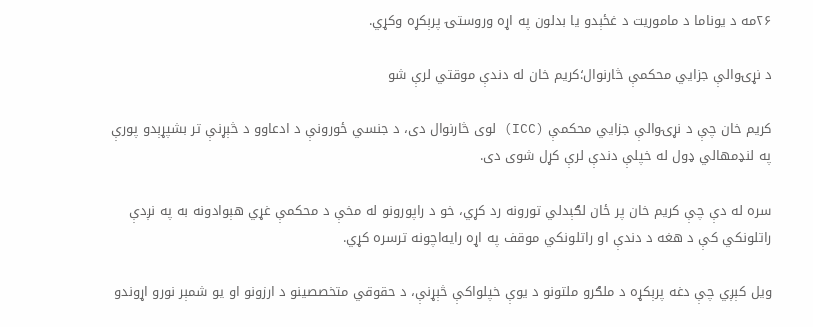۲۶مه د یوناما د ماموریت د غځېدو یا بدلون په اړه وروستۍ پرېکړه وکړي.

د نړۍوالې جزايي محکمې څارنوال؛کریم خان له دندې موقتي لرې شو

کريم خان چې د نړۍوالې جزايي محکمې (ICC) لوی څارنوال دی، د جنسي ځورونې د ادعاوو د څېړنې تر بشپړېدو پورې په لنډمهالي ډول له خپلې دندې لرې کړل شوی دی.

سره له دې چې کریم خان پر ځان لګېدلي تورونه رد کړي، خو د راپورونو له مخې د محکمې غړي هېوادونه به په نږدې راتلونکي کې د هغه د دندې او راتلونکي موقف په اړه رایه‌اچونه ترسره کړي.

ویل کېږي چې دغه پرېکړه د ملګرو ملتونو د یوې خپلواکې څېړنې، د حقوقي متخصصینو د ارزونو او یو شمېر نورو اړوندو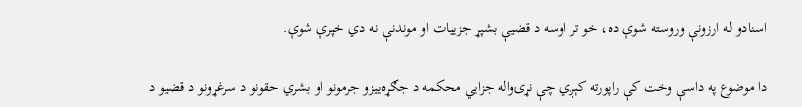اسنادو له ارزونې وروسته شوې ده، خو تر اوسه د قضیې بشپړ جزییات او موندنې نه دي خپرې شوې.

دا موضوع په داسې وخت کې راپورته کېږي چې نړۍواله جزايي محکمه د جګړه‌ییزو جرمونو او بشري حقونو د سرغړونو د قضیو د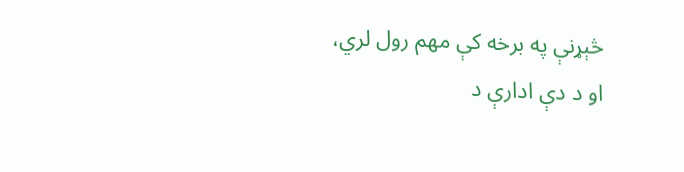څېړنې په برخه کې مهم رول لري، او د دې ادارې د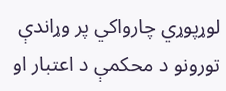لوړپوړي چارواکي پر وړاندې تورونو د محکمې د اعتبار او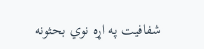شفافیت په اړه نوي بحثونه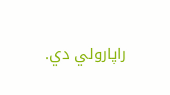راپارولي دي.